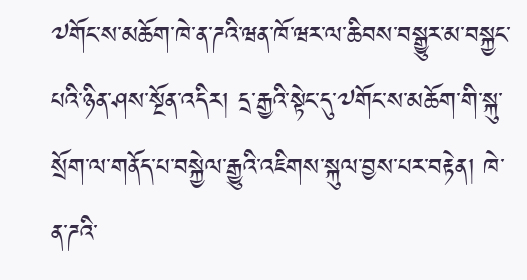༧གོང་ས་མཆོག་ཁེ་ན་ཌའི་ཝན་ཁོ་ཝར་ལ་ཆིབས་བསྒྱུར་མ་བསྐྱང་པའི་ཉིན་ཤས་སྔོན་འདིར། དྲ་རྒྱའི་སྟེང་དུ་༧གོང་ས་མཆོག་གི་སྐུ་སྲོག་ལ་གནོད་པ་བསྐྱེལ་རྒྱུའི་འཇིགས་སྐུལ་བྱས་པར་བརྟེན། ཁེ་ན་ཌའི་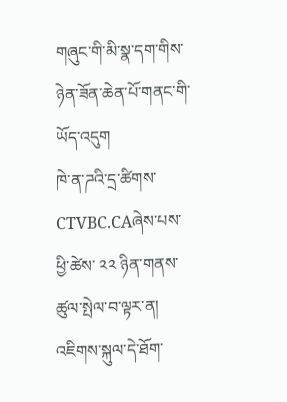གཞུང་གི་མི་སྣ་དག་གིས་ཉེན་ཟོན་ཆེན་པོ་གནང་གི་ཡོད་འདུག
ཁེ་ན་ཌའི་དྲ་ཚིགས་CTVBC.CAཞེས་པས་ཕྱི་ཚེས་ ༢༢ ཉིན་གནས་ཚུལ་སྤེལ་བ་ལྟར་ན། འཇིགས་སྐུལ་དེ་ཐོག་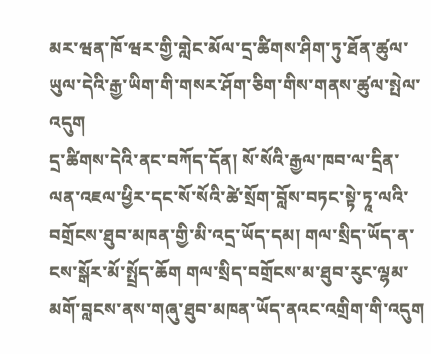མར་ཝན་ཁོ་ཝར་གྱི་གླེང་མོལ་དྲ་ཚིགས་ཤིག་ཏུ་ཐོན་ཚུལ་ཡུལ་དེའི་རྒྱ་ཡིག་གི་གསར་ཤོག་ཅིག་གིས་གནས་ཚུལ་སྤེལ་འདུག
དྲ་ཚིགས་དེའི་ནང་བཀོད་དོན། སོ་སོའི་རྒྱལ་ཁབ་ལ་དྲིན་ལན་འཇལ་ཕྱིར་དང་སོ་སོའི་ཚེ་སྲོག་བློས་བཏང་སྟེ་ཏཱ་ལའི་བགྲོངས་ཐུབ་མཁན་གྱི་མི་འདྲ་ཡོད་དམ། གལ་སྲིད་ཡོད་ན་ངས་སྒོར་མོ་སྤྲོད་ཆོག གལ་སྲིད་བགྲོངས་མ་ཐུབ་རུང་ལྷམ་མགོ་བླངས་ནས་གཞུ་ཐུབ་མཁན་ཡོད་ནའང་འགྲིག་གི་འདུག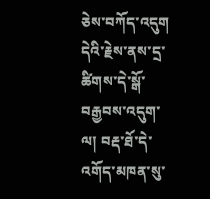ཅེས་བཀོད་འདུག དེའི་རྗེས་ནས་དྲ་ཚིགས་དེ་སྒོ་བརྒྱབས་འདུག་ལ། བརྡ་ཐོ་དེ་འགོད་མཁན་སུ་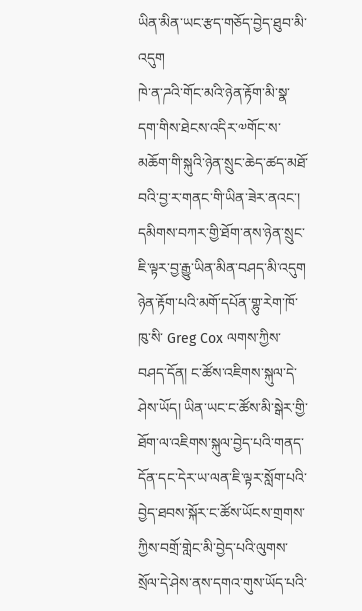ཡིན་མིན་ཡང་རྩད་གཅོད་བྱེད་ཐུབ་མི་འདུག
ཁེ་ན་ཌའི་གོང་མའི་ཉེན་རྟོག་མི་སྣ་དག་གིས་ཐེངས་འདིར་༧གོང་ས་མཆོག་གི་སྐུའི་ཉེན་སྲུང་ཆེད་ཚད་མཐོ་བའི་བྱ་ར་གནང་གི་ཡིན་ཟེར་ནའང་། དམིགས་བཀར་གྱི་ཐོག་ནས་ཉེན་སྲུང་ཇི་ལྟར་བྱ་རྒྱུ་ཡིན་མིན་བཤད་མི་འདུག ཉེན་རྟོག་པའི་མགོ་དཔོན་གྷུ་རེག་ཁོ་ཁུ་སི་ Greg Cox ལགས་ཀྱིས་བཤད་དོན། ང་ཚོས་འཇིགས་སྐུལ་དེ་ཤེས་ཡོད། ཡིན་ཡང་ང་ཚོས་མི་སྒེར་གྱི་ཐོག་ལ་འཇིགས་སྐུལ་བྱེད་པའི་གནད་དོན་དང་དེར་ཡ་ལན་ཇི་ལྟར་སློག་པའི་བྱེད་ཐབས་སྐོར་ང་ཚོས་ཡོངས་གྲགས་ཀྱིས་བགྲོ་གླེང་མི་བྱེད་པའི་ལུགས་སྲོལ་དེ་ཤེས་ནས་དགའ་གུས་ཡོད་པའི་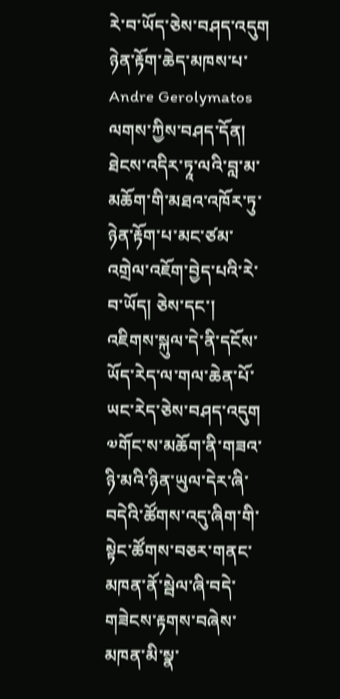རེ་བ་ཡོད་ཅེས་བཤད་འདུག
ཉེན་རྟོག་ཆེད་མཁས་པ་ Andre Gerolymatos ལགས་ཀྱིས་བཤད་དོན། ཐེངས་འདིར་ཏཱ་ལའི་བླ་མ་མཆོག་གི་མཐའ་འཁོར་ཏུ་ཉེན་རྟོག་པ་མང་ཙམ་འགྲེལ་འཇོག་བྱེད་པའི་རེ་བ་ཡོད། ཅེས་དང་། འཇིགས་སྐུལ་དེ་ནི་དངོས་ཡོད་རེད་ལ་གལ་ཆེན་པོ་ཡང་རེད་ཅེས་བཤད་འདུག
༧གོང་ས་མཆོག་ནི་གཟའ་ཉི་མའི་ཉིན་ཡུལ་དེར་ཞི་བདེའི་ཚོགས་འདུ་ཞིག་གི་སྟེང་ཚོགས་བཅར་གནང་མཁན་ནོ་སྦེལ་ཞི་བདེ་གཟེངས་རྟགས་བཞེས་མཁན་མི་སྣ་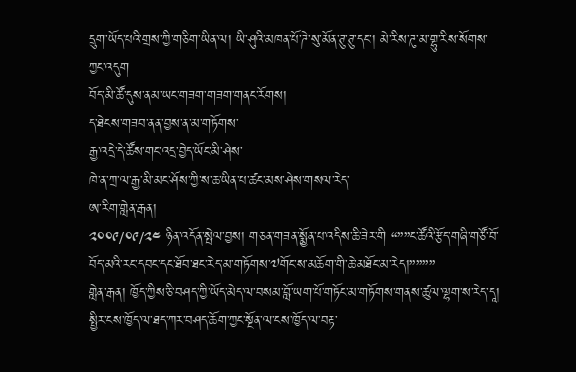དྲུག་ཡོད་པའི་གྲས་ཀྱི་གཅིག་ཡིན་ལ། ཡི་ཤུའི་མཁན་པོ་ཌེ་སུ་མོན་ཊུ་ཊུ་དང་། མེ་རིས་ཌུ་མ་གྷུ་རིས་སོགས་ཀྱང་འདུག
བོད་མི་ཚོ་དུས་ནམ་ཡང་གཟག་གཟག་གནང་རོགས།
ད་ཐེངས་གཟབ་ནན་བྱས་ན་མ་གཏོགས་
རྒྱ་འདྲེ་དེ་ཚོས་གང་འདྲ་བྱེད་ཡོང་མི་ཤེས་
ཁེ་ན་ཀྲ་ལ་རྒྱ་མི་མང་ཤོས་ཀྱི་ས་ཆ་ཡིན་པ་ཚང་མས་ཤེས་གསལ་རེད་
ཨ་རིག་གླེན་རྒན།
༢༠༠༩/༠༩/༢༤ ཉིན་འདོན་སྤེལ་བྱས། གཅན་གཟན་སྨྱོན་པ་འདིས་ཆི་ཟེར་གི “””ང་ཚོའི་རྩོད་གཞི་གཙོ་བོ་བོད་མའི་རང་དབང་དང་ཐོབ་ཐང་རེད་མ་གཏོགས་༧གོང་ས་མཆོག་གི་ཆེ་མཐོང་མ་རེད།””””
གླེན་རྒན། ཁྱོད་ཀྱིས་ཅི་བཤད་ཀྱི་ཡོད་མེད་ལ་བསམ་བློ་ཡག་པོ་གཏོང་མ་གཏོགས་གནས་ཚུལ་ལྷག་ས་རེད་དཱ། སྤྱིར་ངས་ཁྱོད་ལ་ཐད་ཀར་བཤད་ཆོག་ཀྱང་སྔོན་ལ་ངས་ཁྱོད་ལ་བརྟ་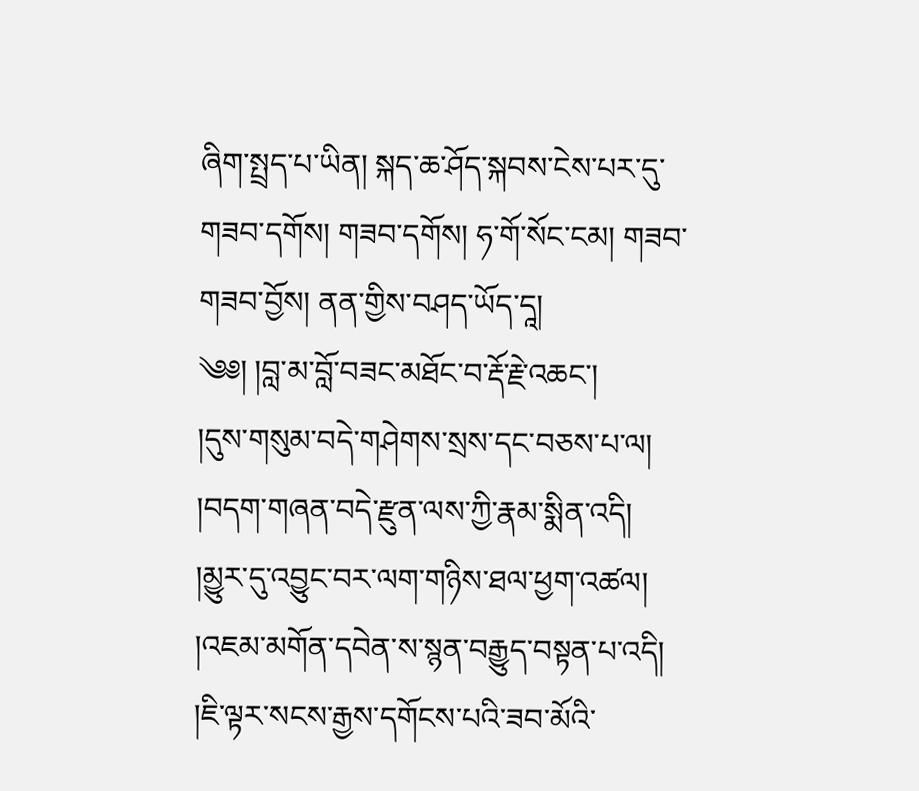ཞིག་སྤྲད་པ་ཡིན། སྐད་ཆ་ཤོད་སྐབས་ངེས་པར་དུ་གཟབ་དགོས། གཟབ་དགོས། ཧ་གོ་སོང་ངམ། གཟབ་གཟབ་བྱོས། ནན་གྱིས་བཤད་ཡོད་དཱ།
༄༅། །བླ་མ་བློ་བཟང་མཐོང་བ་རྡོ་རྗེ་འཆང་།
།དུས་གསུམ་བདེ་གཤེགས་སྲས་དང་བཅས་པ་ལ།
།བདག་གཞན་བདེ་རྫུན་ལས་ཀྱི་རྣམ་སྨིན་འདི།
།མྱུར་དུ་འབྱུང་བར་ལག་གཉིས་ཐལ་ཕྱག་འཚལ།
།འཇམ་མགོན་དབེན་ས་སྙན་བརྒྱུད་བསྟན་པ་འདི།
།ཇི་ལྟར་སངས་རྒྱས་དགོངས་པའི་ཟབ་མོའི་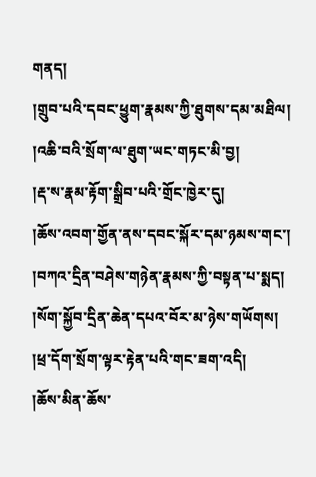གནད།
།གྲུབ་པའི་དབང་ཕྱུག་རྣམས་ཀྱི་ཐུགས་དམ་མཐིལ།
།འཆི་བའི་སྲོག་ལ་ཐུག་ཡང་གཏང་མི་བྱ།
།རྡ་ས་རྣམ་རྟོག་སྒྲིབ་པའི་གྲོང་ཁྱེར་དུ།
།ཆོས་འབག་གྱོན་ནས་དབང་སྐོར་དམ་ཉམས་གང་།
།བཀའ་དྲིན་བཤེས་གཉེན་རྣམས་ཀྱི་བསྟན་པ་སྨད།
།སོག་སྐྱོབ་དྲིན་ཆེན་དཔའ་བོར་མ་ཉེས་གཡོགས།
།ཕྲ་དོག་སྲོག་ལྟར་རྟེན་པའི་གང་ཟག་འདི།
།ཆོས་མིན་ཆོས་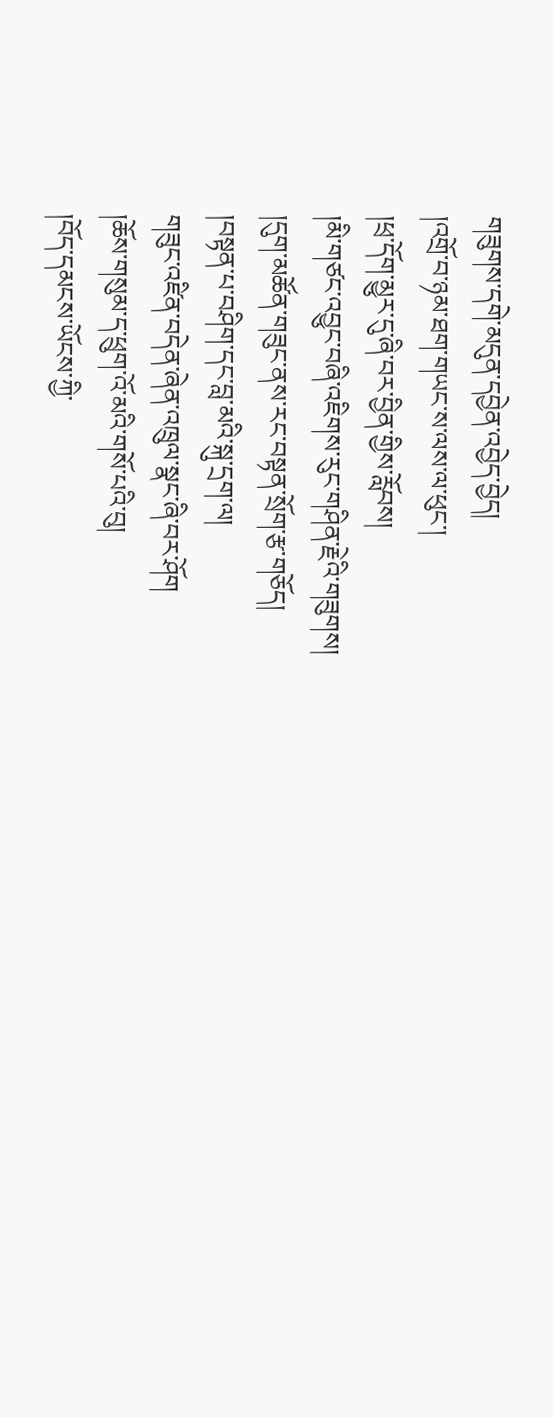གཟུགས་དགེ་མདུན་དབྱེན་འབྱེད་བྱེད།
།འགྲོ་བ་ཉམ་ཐག་གཡང་ས་ལས་ལ་ཕུང་།
།ཕྲ་དོག་མྱུར་དུ་ཞི་བར་བྱིན་གྱིས་རློབས།
།མི་གཙང་འབྱུང་བཞི་འཇིགས་རུང་གཤིན་རྗེའི་གཟུགས།
།དུག་མཚོན་གཟུང་ནས་རང་བསྟན་སྲོག་རྩ་གཅོད།
།བསྟན་པ་བཤིག་དང་བླ་མའི་སྐུ་དྲག་ལ།
གཟུང་འཛིན་བདེན་ཞེན་འཁྲུལ་སྣང་ཞི་བར་ཤོག
།ཆོས་གསུམ་ད་ཕྲུག་འོ་མའི་གསོ་པའི་བུ།
།བོད་དམངས་ཡོངས་ཀྱི་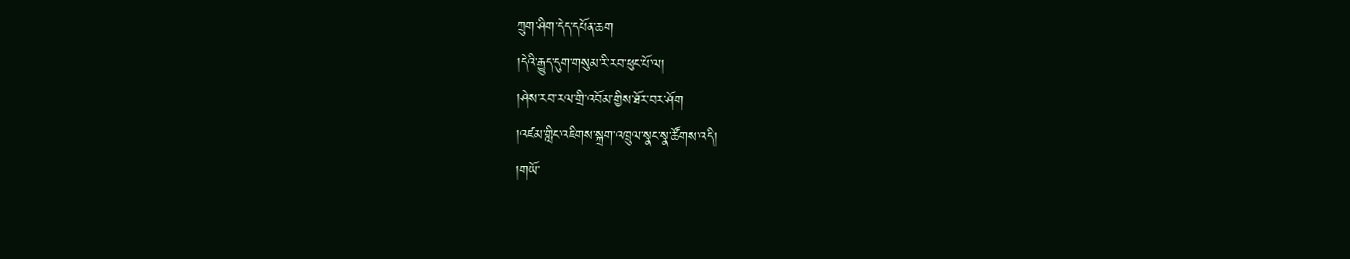ཀྲུག་ཤིག་དེད་དཔོན་ཆག
།དེའི་རྒྱུད་དུག་གསུམ་རི་རབ་ཕུང་པོ་ལ།
།ཤེས་རབ་རལ་གྲི་འབོམ་གྱིས་ཐོར་བར་ཤོག
།འཛམ་གླིང་འཇིགས་སྐྲག་འཁྲུལ་སྣང་སྣ་ཚོགས་འདི།
།གཡོ་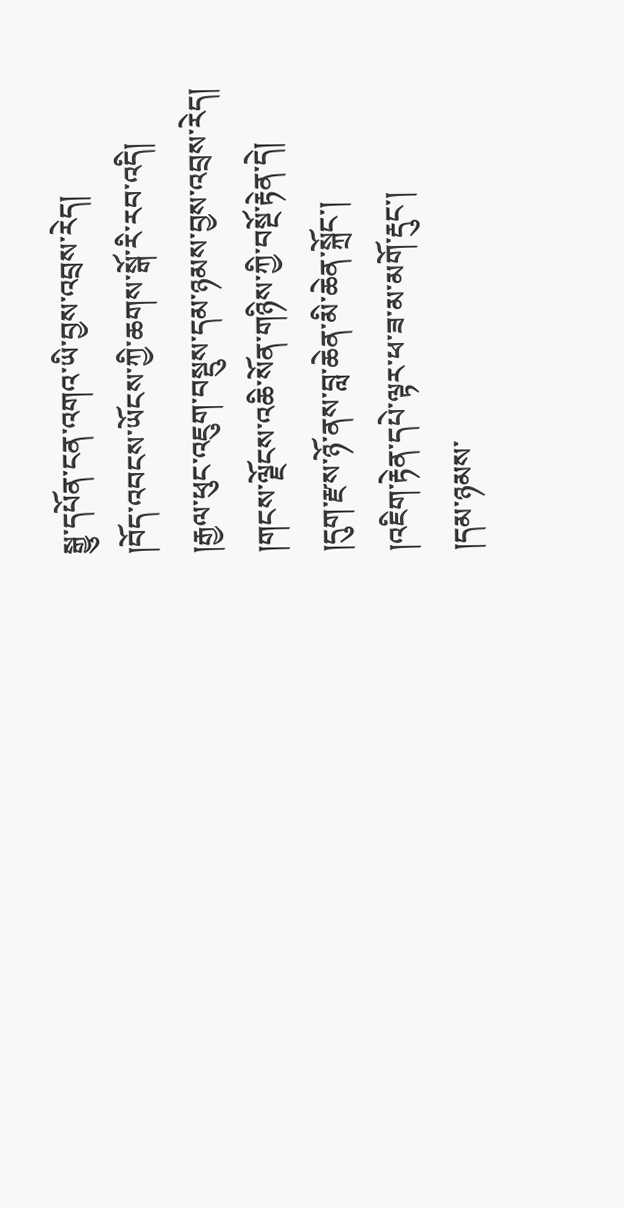སྒྱུ་དཔོན་ངན་འགའ་ཡི་བྱས་འབྲས་རེད།
།བོད་འབངས་ཡོངས་ཀྱི་ཆགས་སྒོ་རི་རབ་འདི།
།རྒྱལ་ཕུང་འཇུག་བསྡུས་དམ་ཉམས་བྱས་འབྲས་རེད།
།གངས་ལྗོངས་འཆི་སོན་གཉིས་ཀྱི་བསྔོ་རྟེན་དེ།
།དུག་རྫས་ཉོ་ནས་བླ་ཆེན་མི་ཆེན་སྐྲོང་།
།འཇིག་རྟེན་དཔེ་ལྟར་ཕ་ཟ་མ་མགོ་རྡུང་།
།དམ་ཉམས་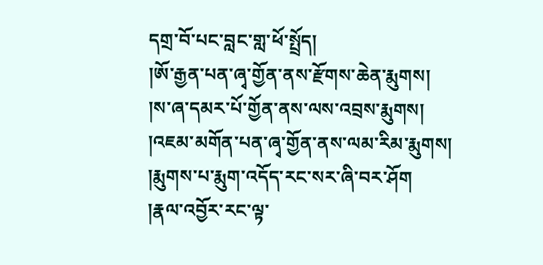དགྲ་བོ་པང་བླང་གླ་ཕོ་སྤྲོད།
།ཨོ་རྒྱན་པན་ཞྭ་གྱོན་ནས་རྫོགས་ཆེན་རྨུགས།
།ས་ཞ་དམར་པོ་གྱོན་ནས་ལས་འབྲས་རྨུགས།
།འཇམ་མགོན་པན་ཞྭ་གྱོན་ནས་ལམ་རིམ་རྨུགས།
།རྨུགས་པ་རྨུག་འདོད་རང་སར་ཞི་བར་ཤོག
།རྣལ་འབྱོར་རང་ལྟ་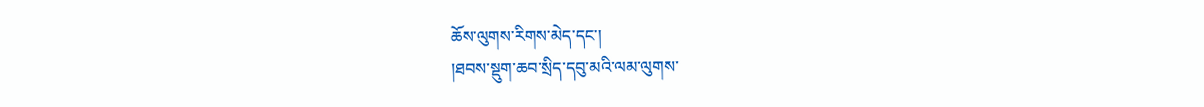ཆོས་ལུགས་རིགས་མེད་དང་།
།ཐབས་སྡུག་ཆབ་སྲིད་དབུ་མའི་ལམ་ལུགས་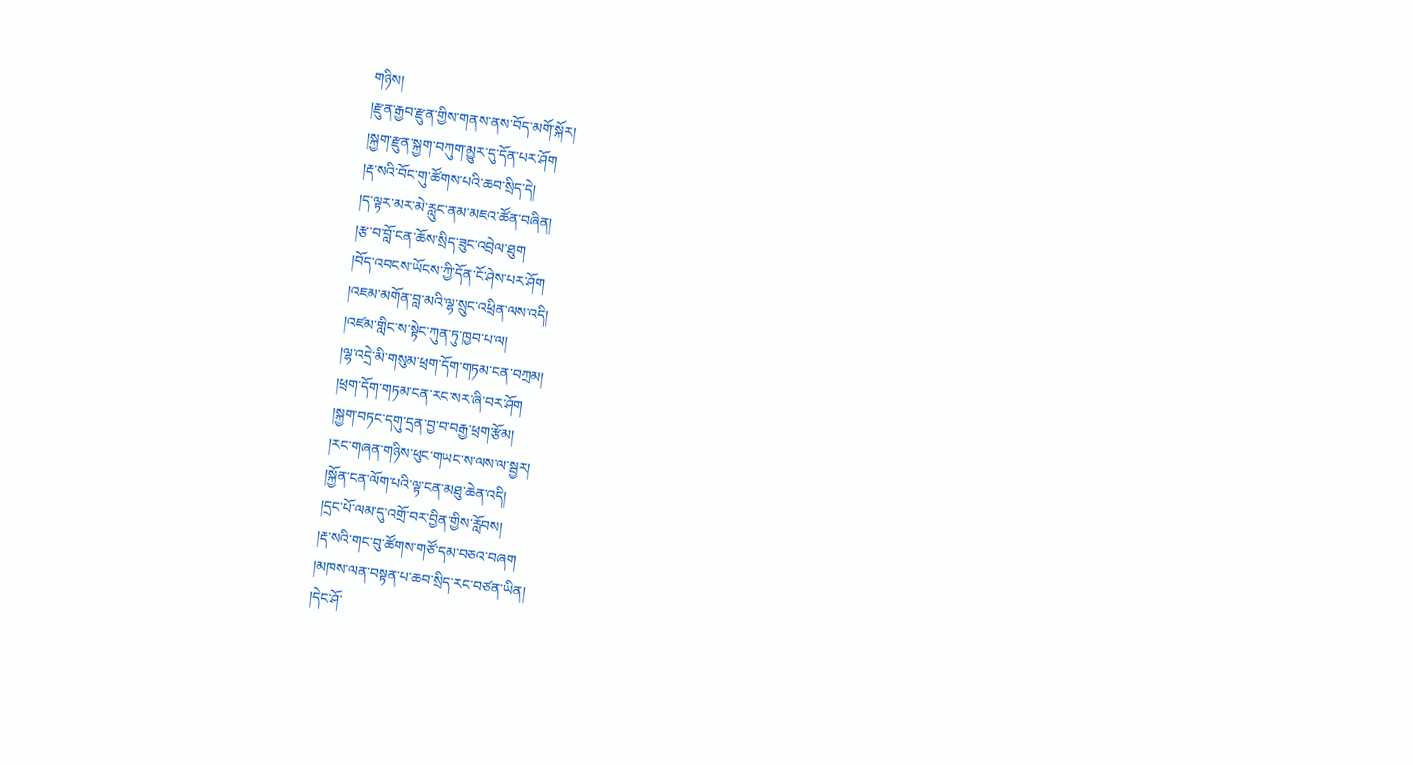གཉིས།
།རྫུན་རྒྱབ་རྫུན་གྱིས་གནས་ནས་བོད་མགོ་སྐོར།
།སྐྱག་རྫུན་སྐྱག་བཀུག་མྱུར་དུ་དོན་པར་ཤོག
།རྡ་སའི་བོང་གུ་ཚོགས་པའི་ཆབ་སྲིད་དེ།
།ད་ལྟར་མར་མེ་རླུང་ནམ་མཇའ་ཚོན་བཞིན།
།རྩ་བ་བློ་ངན་ཆོས་སྲིད་ཟུང་འབྲེལ་ཐུག
།བོད་འབངས་ཡོངས་ཀྱི་དོན་ངོ་ཤེས་པར་ཤོག
།འཇམ་མགོན་བླ་མའི་ལྷ་སྲུང་འཕྲིན་ལས་འདི།
།འཛམ་གླིང་ས་སྟེང་ཀུན་ཏུ་ཁྱབ་པ་ལ།
།ལྷ་འདྲེ་མི་གསུམ་ཕྲག་དོག་གཏམ་ངན་བཀྲམ།
།ཕྲག་དོག་གཏམ་ངན་རང་སར་ཞི་བར་ཤོག
།སྐྱག་བཏང་དགུ་དྲན་བྱ་བ་བརྒྱ་ཕྲག་རྩོམ།
།རང་གཞན་གཉིས་ཕུང་གཡང་ས་ལས་ལ་སྦྱར།
།སྐྱོན་ངན་ལོག་པའི་ལྟ་ངན་མཐུ་ཆེན་འདི།
།དྲང་པོ་ལམ་དུ་འགྲོ་བར་བྱིན་གྱིས་རློབས།
།རྡ་སའི་གང་བུ་ཚོགས་གཙོ་དམ་བཅའ་བཞག
།མཁས་ལན་བསྟན་པ་ཆབ་སྲིད་རང་བཙན་ཡིན།
།དེང་ཤོ་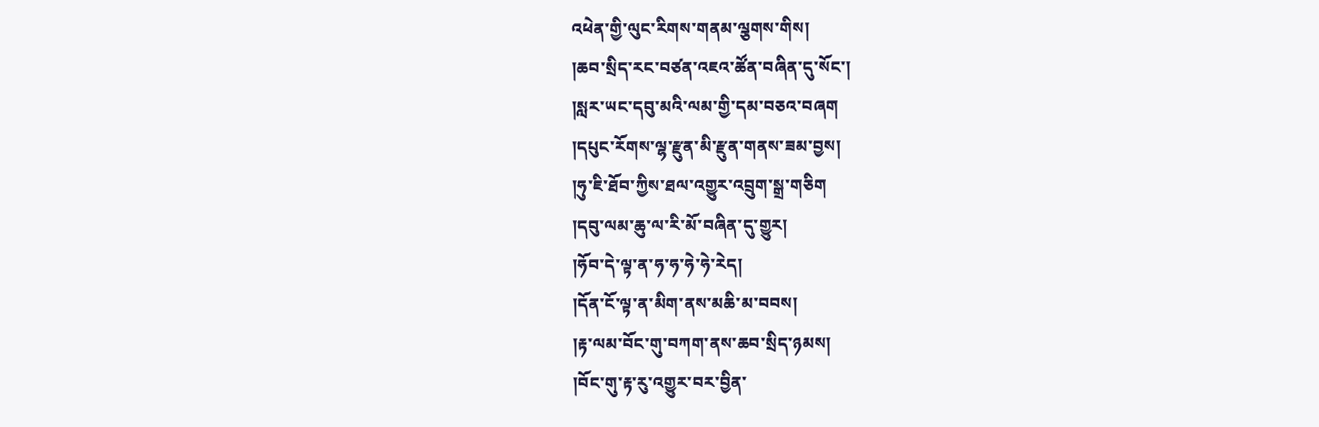འཕེན་གྱི་ལུང་རིགས་གནམ་ལྕགས་གིས།
།ཆབ་སྲིད་རང་བཙན་འཇའ་ཚོན་བཞིན་དུ་སོང་།
།སླར་ཡང་དབུ་མའི་ལམ་གྱི་དམ་བཅའ་བཞག
།དཔུང་རོགས་ལྷ་རྫུན་མི་རྫུན་གནས་ཟམ་བྱས།
།ཧུ་ཇི་ཐོབ་ཀྱིས་ཐལ་འགྱུར་འབྲུག་སྒྲ་གཅིག
།དབུ་ལམ་ཆུ་ལ་རི་མོ་བཞིན་དུ་གྱུར།
།ཧོབ་དེ་ལྟ་ན་ཧ་ཧ་ཧེ་ཧེ་རེད།
།དོན་ངོ་ལྟ་ན་མིག་ནས་མཆི་མ་བབས།
།རྟ་ལམ་བོང་གུ་བཀག་ནས་ཆབ་སྲིད་ཉམས།
།བོང་གུ་རྟ་རུ་འགྱུར་བར་བྱིན་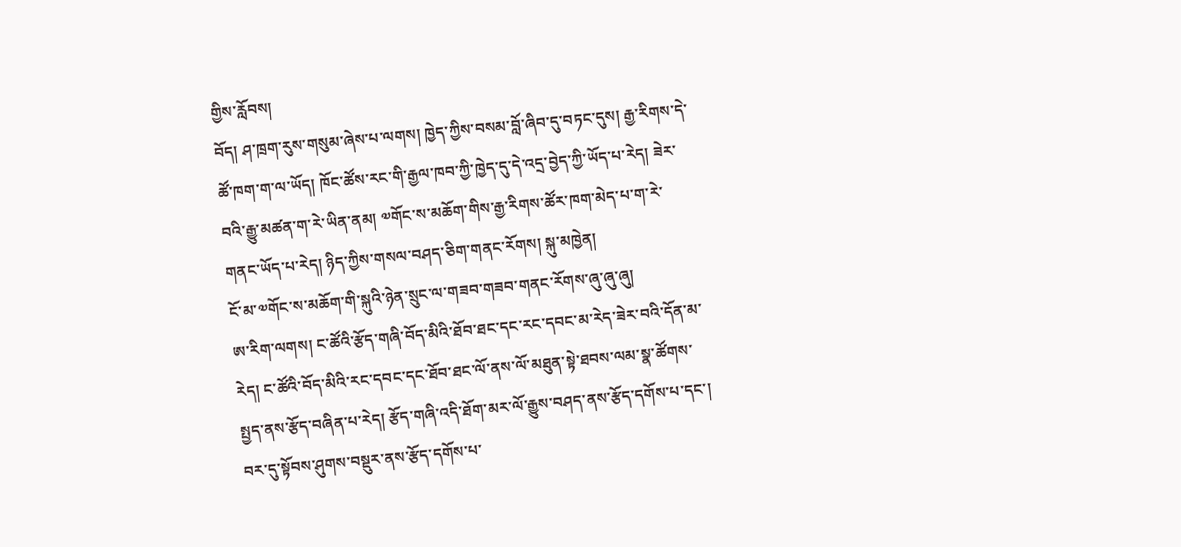གྱིས་རློབས།
བོད། ཤ་ཁྲག་རུས་གསུམ་ཞེས་པ་ལགས། ཁྱེད་ཀྱིས་བསམ་བློ་ཞིབ་དུ་བཏང་དུས། རྒྱ་རིགས་དེ་ཚོ་ཁག་ག་ལ་ཡོད། ཁོང་ཚོས་རང་གི་རྒྱལ་ཁབ་ཀྱི་ཁྱེད་དུ་དེ་འདྲ་བྱེད་ཀྱི་ཡོད་པ་རེད། ཟེར་བའི་རྒྱུ་མཚན་ག་རེ་ཡིན་ནམ། ༧གོང་ས་མཆོག་གིས་རྒྱ་རིགས་ཚོར་ཁག་མེད་པ་ག་རེ་གནང་ཡོད་པ་རེད། ཉིད་ཀྱིས་གསལ་བཤད་ཅིག་གནང་རོགས། སྐུ་མཁྱེན།
ངོ་མ་༧གོང་ས་མཆོག་གི་སྐུའི་ཉེན་སྲུང་ལ་གཟབ་གཟབ་གནང་རོགས་ཞུ་ཞུ་ཞུ།
ཨ་རིག་ལགས། ང་ཚོའི་རྩོད་གཞི་བོད་མིའི་ཐོབ་ཐང་དང་རང་དབང་མ་རེད་ཟེར་བའི་དོན་མ་རེད། ང་ཚོའི་བོད་མིའི་རང་དབང་དང་ཐོབ་ཐང་ལོ་ནས་ལོ་མཐུན་སྟེ་ཐབས་ལམ་སྣ་ཚོགས་སྤྱད་ནས་རྩོད་བཞིན་པ་རེད། རྩོད་གཞི་འདི་ཐོག་མར་ལོ་རྒྱུས་བཤད་ནས་རྩོད་དགོས་པ་དང་། བར་དུ་སྟོབས་ཤུགས་བསྡུར་ནས་རྩོད་དགོས་པ་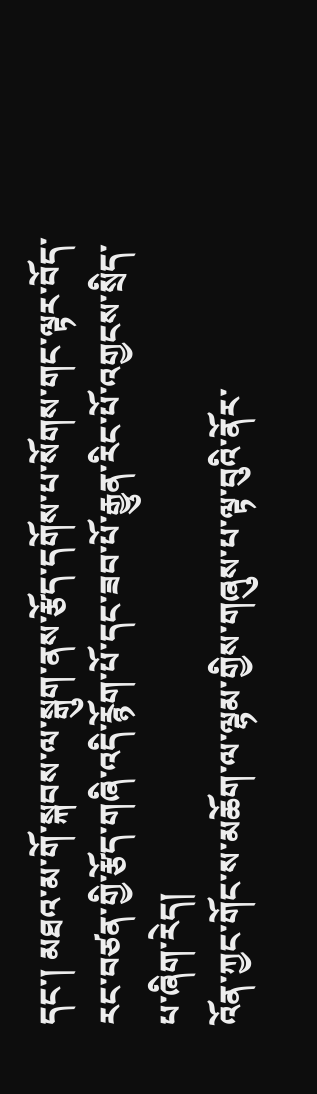དང་། མཐའ་མ་གོ་སྐབས་ལ་སྒུག་ནས་རྩོད་དགོས་པ་སོགས་གང་ལྟར་བོད་རང་བཙན་གྱི་རྩོད་གཞི་འདི་རྙོག་པོ་དང་ཟབ་པོ་རྒྱུན་རིང་པོ་འགྱངས་སྲིད་པ་ཞིག་རེད།
འོན་ཀྱང་གོང་ས་མཆོག་ལ་ལྷམ་གྱིས་གཞུས་པ་ལྟ་བུའི་ནོར་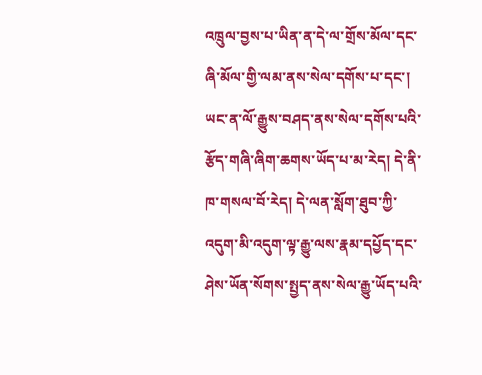འཁྲུལ་བྱས་པ་ཡིན་ན་དེ་ལ་གྲོས་མོལ་དང་ཞི་མོལ་གྱི་ལམ་ནས་སེལ་དགོས་པ་དང་། ཡང་ན་ལོ་རྒྱུས་བཤད་ནས་སེལ་དགོས་པའི་རྩོད་གཞི་ཞིག་ཆགས་ཡོད་པ་མ་རེད། དེ་ནི་ཁ་གསལ་བོ་རེད། དེ་ལན་སློག་ཐུབ་ཀྱི་འདུག་མི་འདུག་ལྟ་རྒྱུ་ལས་རྣམ་དཔྱོད་དང་ཤེས་ཡོན་སོགས་སྤྱད་ནས་སེལ་རྒྱུ་ཡོད་པའི་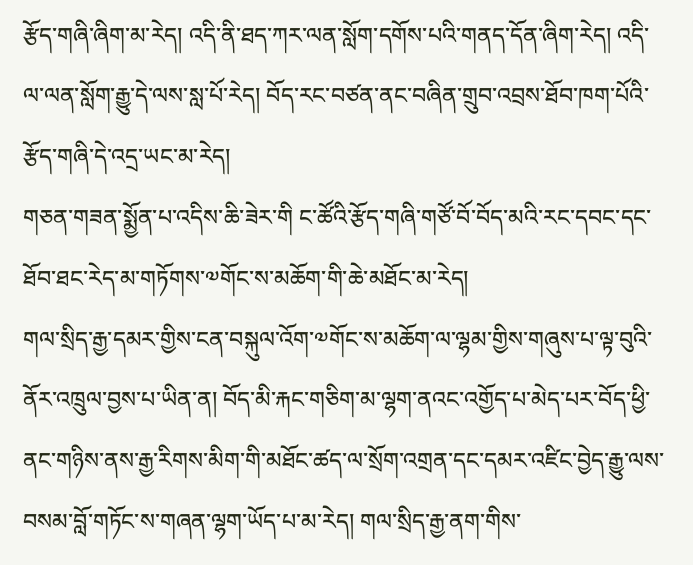རྩོད་གཞི་ཞིག་མ་རེད། འདི་ནི་ཐད་ཀར་ལན་སློག་དགོས་པའི་གནད་དོན་ཞིག་རེད། འདི་ལ་ལན་སློག་རྒྱུ་དེ་ལས་སླ་པོ་རེད། བོད་རང་བཙན་ནང་བཞིན་གྲུབ་འབྲས་ཐོབ་ཁག་པོའི་རྩོད་གཞི་དེ་འདྲ་ཡང་མ་རེད།
གཅན་གཟན་སྨྱོན་པ་འདིས་ཆི་ཟེར་གི ང་ཚོའི་རྩོད་གཞི་གཙོ་བོ་བོད་མའི་རང་དབང་དང་ཐོབ་ཐང་རེད་མ་གཏོགས་༧གོང་ས་མཆོག་གི་ཆེ་མཐོང་མ་རེད།
གལ་སྲིད་རྒྱ་དམར་གྱིས་ངན་བསྐུལ་འོག་༧གོང་ས་མཆོག་ལ་ལྷམ་གྱིས་གཞུས་པ་ལྟ་བུའི་ནོར་འཁྲུལ་བྱས་པ་ཡིན་ན། བོད་མི་རྐང་གཅིག་མ་ལྷག་ནའང་འགྱོད་པ་མེད་པར་བོད་ཕྱི་ནང་གཉིས་ནས་རྒྱ་རིགས་མིག་གི་མཐོང་ཚད་ལ་སྲོག་འགྲན་དང་དམར་འཛིང་བྱེད་རྒྱུ་ལས་བསམ་བློ་གཏོང་ས་གཞན་ལྷག་ཡོད་པ་མ་རེད། གལ་སྲིད་རྒྱ་ནག་གིས་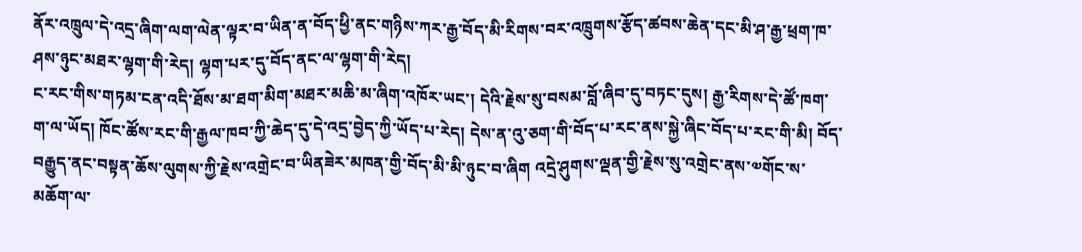ནོར་འཁྲུལ་དེ་འདྲ་ཞིག་ལག་ལེན་ལྟར་བ་ཡིན་ན་བོད་ཕྱི་ནང་གཉིས་ཀར་རྒྱ་བོད་མི་རིགས་བར་འཁྲུགས་རྩོད་ཚབས་ཆེན་དང་མི་ཤ་རྒྱ་ཕྲག་ཁ་ཤས་ཉུང་མཐར་ལྷག་གི་རེད། ལྷག་པར་དུ་བོད་ནང་ལ་ལྷག་གི་རེད།
ང་རང་གིས་གཏམ་ངན་འདི་ཐོས་མ་ཐག་མིག་མཐར་མཆི་མ་ཞིག་འཁོར་ཡང་། དེའི་རྗེས་སུ་བསམ་བློ་ཞིབ་དུ་བཏང་དུས། རྒྱ་རིགས་དེ་ཚོ་ཁག་ག་ལ་ཡོད། ཁོང་ཚོས་རང་གི་རྒྱལ་ཁབ་ཀྱི་ཆེད་དུ་དེ་འདྲ་བྱེད་ཀྱི་ཡོད་པ་རེད། དེས་ན་འུ་ཅག་གི་བོད་པ་རང་ནས་སྐྱེ་ཞིང་བོད་པ་རང་གི་མི། བོད་བརྒྱུད་ནང་བསྟན་ཆོས་ལུགས་ཀྱི་རྗེས་འགྲེང་བ་ཡིནཟེར་མཁན་གྱི་བོད་མི་མི་ཉུང་བ་ཞིག འདྲེ་ཤུགས་ལྡན་གྱི་རྗེས་སུ་འགྲེང་ནས་༧གོང་ས་མཆོག་ལ་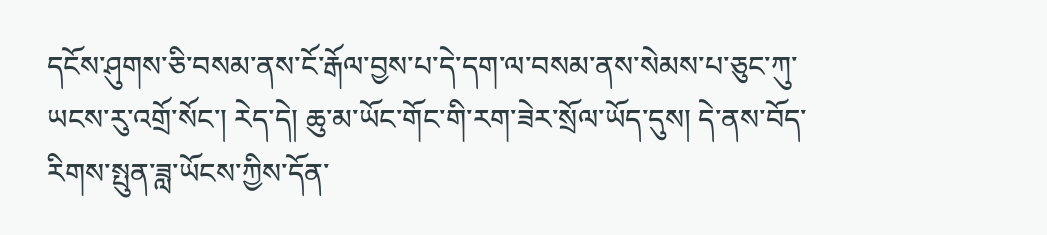དངོས་ཤུགས་ཅི་བསམ་ནས་ངོ་རྒོལ་བྱས་པ་དེ་དག་ལ་བསམ་ནས་སེམས་པ་ཅུང་ཀུ་ཡངས་རུ་འགྲོ་སོང་། རེད་དེ། ཆུ་མ་ཡོང་གོང་གི་རག་ཟེར་སྲོལ་ཡོད་དུས། དེ་ནས་བོད་རིགས་སྤུན་ཟླ་ཡོངས་ཀྱིས་དོན་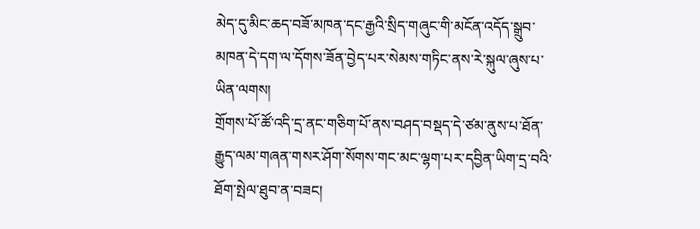མེད་དུ་མིང་ཆད་བཟོ་མཁན་དང་རྒྱའི་སྲིད་གཞུང་གི་མངོན་འདོད་སྒྲུབ་མཁན་དེ་དག་ལ་དོགས་ཟོན་བྱེད་པར་སེམས་གཏིང་ནས་རེ་སྐུལ་ཞུས་པ་ཡིན་ལགས།
གྲོགས་པོ་ཚོ་འདི་དྲ་ནང་གཅིག་པོ་ནས་བཤད་བསྡད་དེ་ཙམ་ནུས་པ་ཐོན་རྒྱུད་ལམ་གཞན་གསར་ཤོག་སོགས་གང་མང་ལྷག་པར་དབྱིན་ཡིག་དྲ་བའི་ཐོག་སྤེལ་ཐུབ་ན་བཟང།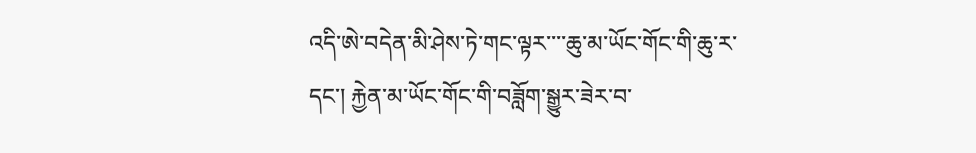འདི་ཨེ་བདེན་མི་ཤེས་ཏེ་གང་ལྟར་་་་ཆུ་མ་ཡོང་གོང་གི་ཆུ་ར་དང་། རྐྱེན་མ་ཡོང་གོང་གི་བཟློག་སྒྱུར་ཟེར་བ་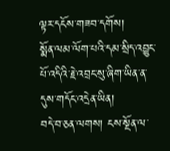ལྟར་དངོས་གཟབ་དགོས།
སྨོན་ལམ་ལོག་པའི་དམ་སྲིད་འབྱུང་པོ་འདིའི་རྗེ་འབྲང་སུ་ཞིག་ཡིན་ན་དུས་གདོང་འདྲེན་ཡིན།
བདེ་བ་ཅན་ལགས། ངས་སྔོན་ལ་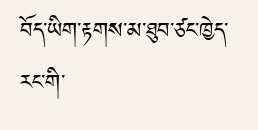བོད་ཡིག་རྟགས་མ་ཐུབ་ཙང་ཁྱེད་རང་གི་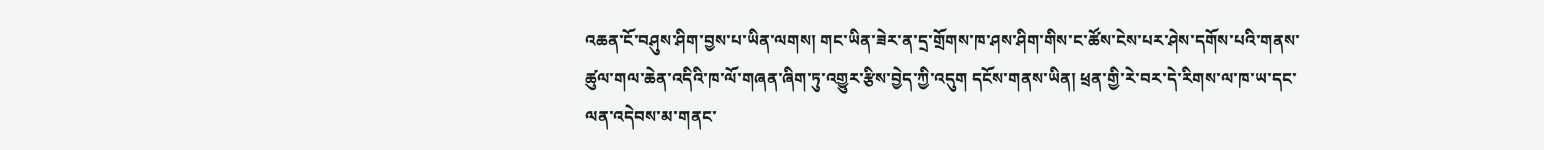འཆན་ངོ་བཤུས་ཤིག་བྱས་པ་ཡིན་ལགས། གང་ཡིན་ཟེར་ན་དྲ་གྲོགས་ཁ་ཤས་ཤིག་གིས་ང་ཚོས་ངེས་པར་ཤེས་དགོས་པའི་གནས་ཚུལ་གལ་ཆེན་འདིའི་ཁ་ལོ་གཞན་ཞིག་ཏུ་འགྱུར་རྩིས་བྱེད་ཀྱི་འདུག དངོས་གནས་ཡིན། ཕྲན་གྱི་རེ་བར་དེ་རིགས་ལ་ཁ་ཡ་དང་ལན་འདེབས་མ་གནང་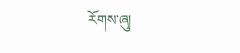རོགས་ཞུ།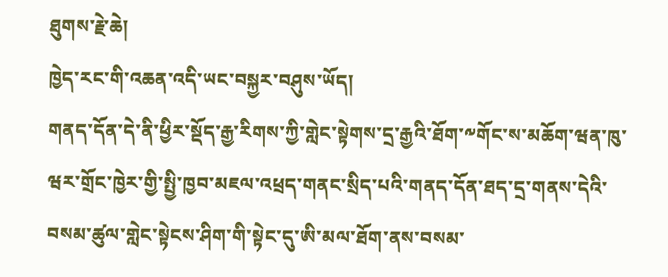ཐུགས་རྗེ་ཆེ།
ཁྱེད་རང་གི་འཆན་འདི་ཡང་བསྐྱར་བཤུས་ཡོད།
གནད་དོན་དེ་ནི་ཕྱིར་སྡོད་རྒྱ་རིགས་ཀྱི་གླེང་སྟེགས་དྲ་རྒྱའི་ཐོག་༸གོང་ས་མཆོག་ཝན་ཁུ་ཝར་གྲོང་ཁྱེར་གྱི་སྤྱི་ཁྱབ་མཇལ་འཕྲད་གནང་སྲིད་པའི་གནད་དོན་ཐད་དྲ་གནས་དེའི་བསམ་ཚུལ་གླེང་སྟེངས་ཤིག་གི་སྟེང་དུ་ཨི་མལ་ཐོག་ནས་བསམ་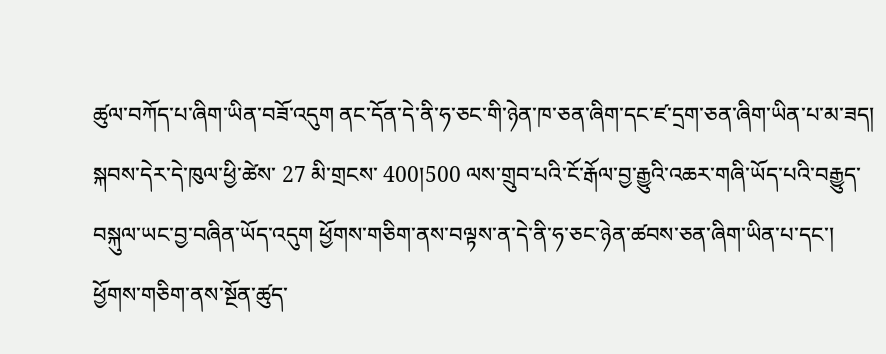ཚུལ་བཀོད་པ་ཞིག་ཡིན་བཟོ་འདུག ནང་དོན་དེ་ནི་ཧ་ཅང་གི་ཉེན་ཁ་ཅན་ཞིག་དང་ཛ་དྲག་ཅན་ཞིག་ཡིན་པ་མ་ཟད། སྐབས་དེར་དེ་ཁུལ་ཕྱི་ཚེས་ 27 མི་གྲངས་ 400།500 ལས་གྲུབ་པའི་ངོ་རྒོལ་བྱ་རྒྱུའི་འཆར་གཞི་ཡོད་པའི་བརྒྱུད་བསྐུལ་ཡང་བྱ་བཞིན་ཡོད་འདུག ཕྱོགས་གཅིག་ནས་བལྟས་ན་དེ་ནི་ཧ་ཅང་ཉེན་ཚབས་ཅན་ཞིག་ཡིན་པ་དང་། ཕྱོགས་གཅིག་ནས་སྔོན་ཚུད་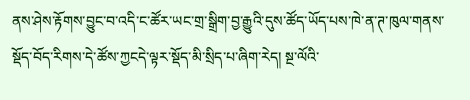ནས་ཤེས་རྟོགས་བྱུང་བ་འདི་ང་ཚོར་ཡང་གྲ་སྒྲིག་བྱ་རྒྱུའི་དུས་ཚོད་ཡོད་པས་ཁེ་ན་ཊ་ཁུལ་གནས་སྡོད་བོད་རིགས་དེ་ཚོས་ཀྱངདེ་ལྟར་སྡོད་མི་སྲིད་པ་ཞིག་རེད། སྔ་ལོའི་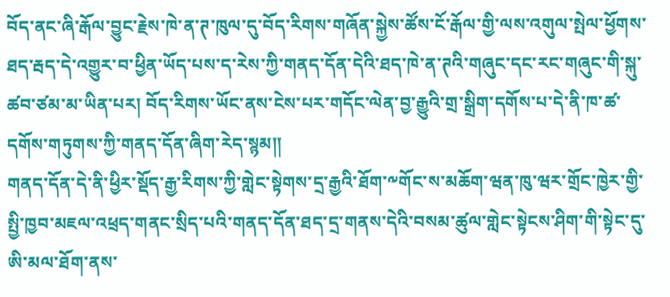བོད་ནང་ཞི་རྒོལ་བྱུང་རྗེས་ཁེ་ན་ཊ་ཁུལ་དུ་བོད་རིགས་གཞོན་སྐྱེས་ཚོས་ངོ་རྒོལ་གྱི་ལས་འགུལ་སྤེལ་ཕྱོགས་ཐད་རྦད་དེ་འགྱུར་བ་ཕྱིན་ཡོད་པས་ད་རེས་ཀྱི་གནད་དོན་དེའི་ཐད་ཁེ་ན་ཊའི་གཞུང་དང་རང་གཞུང་གི་སྐུ་ཚབ་ཙམ་མ་ཡིན་པར། བོད་རིགས་ཡོང་ནས་ངེས་པར་གདོང་ལེན་བྱ་རྒྱུའི་གྲ་སྒྲིག་དགོས་པ་དེ་ནི་ཁ་ཚ་དགོས་གཏུགས་ཀྱི་གནད་དོན་ཞིག་རེད་སྙམ༎
གནད་དོན་དེ་ནི་ཕྱིར་སྡོད་རྒྱ་རིགས་ཀྱི་གླེང་སྟེགས་དྲ་རྒྱའི་ཐོག་༸གོང་ས་མཆོག་ཝན་ཁུ་ཝར་གྲོང་ཁྱེར་གྱི་སྤྱི་ཁྱབ་མཇལ་འཕྲད་གནང་སྲིད་པའི་གནད་དོན་ཐད་དྲ་གནས་དེའི་བསམ་ཚུལ་གླེང་སྟེངས་ཤིག་གི་སྟེང་དུ་ཨི་མལ་ཐོག་ནས་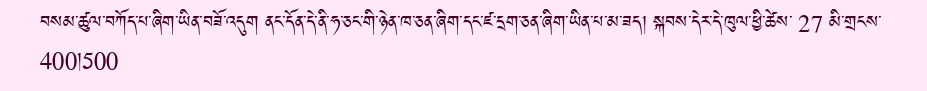བསམ་ཚུལ་བཀོད་པ་ཞིག་ཡིན་བཟོ་འདུག ནང་དོན་དེ་ནི་ཧ་ཅང་གི་ཉེན་ཁ་ཅན་ཞིག་དང་ཛ་དྲག་ཅན་ཞིག་ཡིན་པ་མ་ཟད། སྐབས་དེར་དེ་ཁུལ་ཕྱི་ཚེས་ 27 མི་གྲངས་ 400།500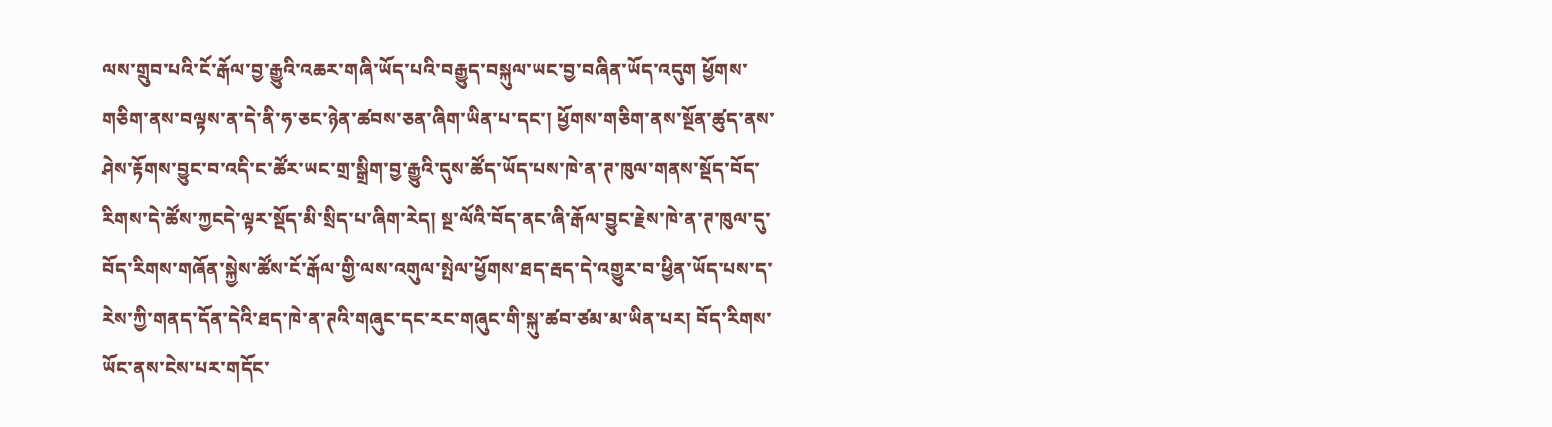ལས་གྲུབ་པའི་ངོ་རྒོལ་བྱ་རྒྱུའི་འཆར་གཞི་ཡོད་པའི་བརྒྱུད་བསྐུལ་ཡང་བྱ་བཞིན་ཡོད་འདུག ཕྱོགས་གཅིག་ནས་བལྟས་ན་དེ་ནི་ཧ་ཅང་ཉེན་ཚབས་ཅན་ཞིག་ཡིན་པ་དང་། ཕྱོགས་གཅིག་ནས་སྔོན་ཚུད་ནས་ཤེས་རྟོགས་བྱུང་བ་འདི་ང་ཚོར་ཡང་གྲ་སྒྲིག་བྱ་རྒྱུའི་དུས་ཚོད་ཡོད་པས་ཁེ་ན་ཊ་ཁུལ་གནས་སྡོད་བོད་རིགས་དེ་ཚོས་ཀྱངདེ་ལྟར་སྡོད་མི་སྲིད་པ་ཞིག་རེད། སྔ་ལོའི་བོད་ནང་ཞི་རྒོལ་བྱུང་རྗེས་ཁེ་ན་ཊ་ཁུལ་དུ་བོད་རིགས་གཞོན་སྐྱེས་ཚོས་ངོ་རྒོལ་གྱི་ལས་འགུལ་སྤེལ་ཕྱོགས་ཐད་རྦད་དེ་འགྱུར་བ་ཕྱིན་ཡོད་པས་ད་རེས་ཀྱི་གནད་དོན་དེའི་ཐད་ཁེ་ན་ཊའི་གཞུང་དང་རང་གཞུང་གི་སྐུ་ཚབ་ཙམ་མ་ཡིན་པར། བོད་རིགས་ཡོང་ནས་ངེས་པར་གདོང་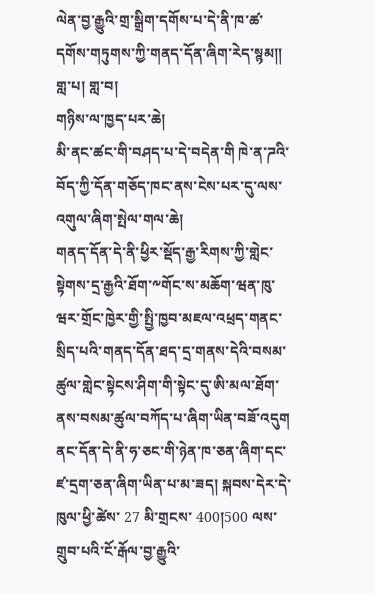ལེན་བྱ་རྒྱུའི་གྲ་སྒྲིག་དགོས་པ་དེ་ནི་ཁ་ཚ་དགོས་གཏུགས་ཀྱི་གནད་དོན་ཞིག་རེད་སྙམ༎
གླ་པ། གླ་བ།
གཉིས་ལ་ཁྱད་པར་ཆེ།
མི་ནང་ཚང་གི་བཤད་པ་དེ་བདེན་གི ཁེ་ན་ཌའི་བོད་ཀྱི་དོན་གཅོད་ཁང་ནས་ངེས་པར་དུ་ལས་འགུལ་ཞིག་སྤེལ་གལ་ཆེ།
གནད་དོན་དེ་ནི་ཕྱིར་སྡོད་རྒྱ་རིགས་ཀྱི་གླེང་སྟེགས་དྲ་རྒྱའི་ཐོག་༸གོང་ས་མཆོག་ཝན་ཁུ་ཝར་གྲོང་ཁྱེར་གྱི་སྤྱི་ཁྱབ་མཇལ་འཕྲད་གནང་སྲིད་པའི་གནད་དོན་ཐད་དྲ་གནས་དེའི་བསམ་ཚུལ་གླེང་སྟེངས་ཤིག་གི་སྟེང་དུ་ཨི་མལ་ཐོག་ནས་བསམ་ཚུལ་བཀོད་པ་ཞིག་ཡིན་བཟོ་འདུག ནང་དོན་དེ་ནི་ཧ་ཅང་གི་ཉེན་ཁ་ཅན་ཞིག་དང་ཛ་དྲག་ཅན་ཞིག་ཡིན་པ་མ་ཟད། སྐབས་དེར་དེ་ཁུལ་ཕྱི་ཚེས་ 27 མི་གྲངས་ 400།500 ལས་གྲུབ་པའི་ངོ་རྒོལ་བྱ་རྒྱུའི་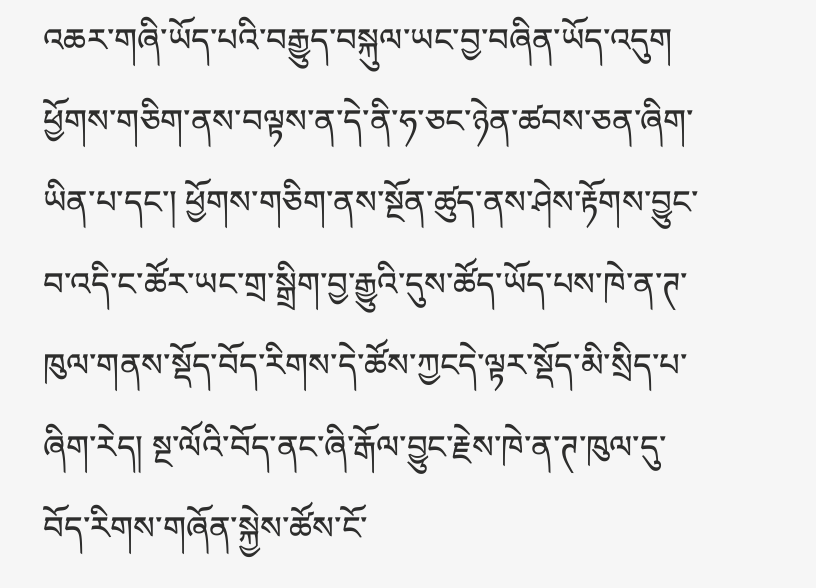འཆར་གཞི་ཡོད་པའི་བརྒྱུད་བསྐུལ་ཡང་བྱ་བཞིན་ཡོད་འདུག ཕྱོགས་གཅིག་ནས་བལྟས་ན་དེ་ནི་ཧ་ཅང་ཉེན་ཚབས་ཅན་ཞིག་ཡིན་པ་དང་། ཕྱོགས་གཅིག་ནས་སྔོན་ཚུད་ནས་ཤེས་རྟོགས་བྱུང་བ་འདི་ང་ཚོར་ཡང་གྲ་སྒྲིག་བྱ་རྒྱུའི་དུས་ཚོད་ཡོད་པས་ཁེ་ན་ཊ་ཁུལ་གནས་སྡོད་བོད་རིགས་དེ་ཚོས་ཀྱངདེ་ལྟར་སྡོད་མི་སྲིད་པ་ཞིག་རེད། སྔ་ལོའི་བོད་ནང་ཞི་རྒོལ་བྱུང་རྗེས་ཁེ་ན་ཊ་ཁུལ་དུ་བོད་རིགས་གཞོན་སྐྱེས་ཚོས་ངོ་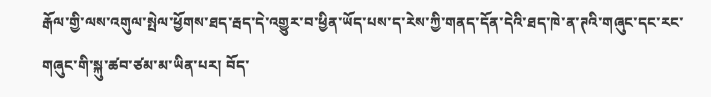རྒོལ་གྱི་ལས་འགུལ་སྤེལ་ཕྱོགས་ཐད་རྦད་དེ་འགྱུར་བ་ཕྱིན་ཡོད་པས་ད་རེས་ཀྱི་གནད་དོན་དེའི་ཐད་ཁེ་ན་ཊའི་གཞུང་དང་རང་གཞུང་གི་སྐུ་ཚབ་ཙམ་མ་ཡིན་པར། བོད་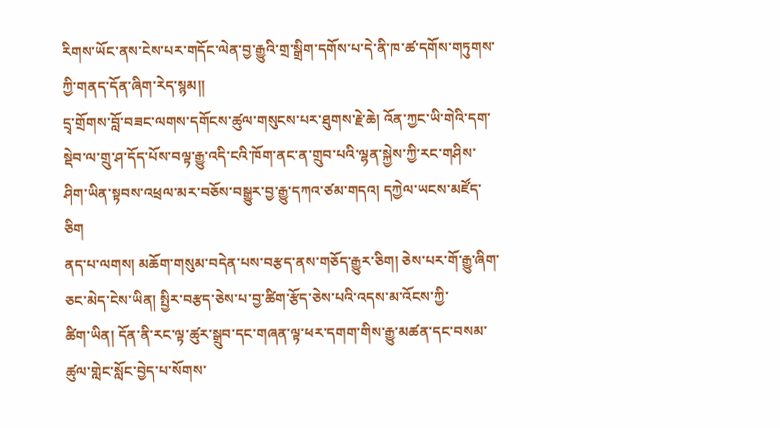རིགས་ཡོང་ནས་ངེས་པར་གདོང་ལེན་བྱ་རྒྱུའི་གྲ་སྒྲིག་དགོས་པ་དེ་ནི་ཁ་ཚ་དགོས་གཏུགས་ཀྱི་གནད་དོན་ཞིག་རེད་སྙམ༎
དྲྭ་གྲོགས་བློ་བཟང་ལགས་དགོངས་ཚུལ་གསུངས་པར་ཐུགས་རྗེ་ཆེ། འོན་ཀྱང་ཡི་གེའི་དག་སྡེབ་ལ་གྲུ་ཤ་དོད་པོས་བལྟ་རྒྱུ་འདི་ངའི་ཁོག་ནང་ན་གྲུབ་པའི་ལྷན་སྐྱེས་ཀྱི་རང་གཤིས་ཤིག་ཡིན་སྟབས་འཕྲལ་མར་བཅོས་བསྒྱུར་བྱ་རྒྱུ་དཀའ་ཙམ་གདའ། དཀྱེལ་ཡངས་མཛོད་ཅིག
ནད་པ་ལགས། མཆོག་གསུམ་བདེན་པས་བརྩད་ནས་གཅོད་རྒྱུར་ཅིག། ཅེས་པར་གོ་རྒྱུ་ཞིག་ཅང་མེད་ངེས་ཡིན། སྤྱིར་བརྩད་ཅེས་པ་བྱ་ཚིག་རྩོད་ཅེས་པའི་འདས་མ་འོངས་ཀྱི་
ཚིག་ཡིན། དོན་ནི་རང་ལྟ་ཚུར་སྒྲུབ་དང་གཞན་ལྟ་ཕར་དགག་གིས་རྒྱུ་མཚན་དང་བསམ་ཚུལ་གླེང་སློང་བྱེད་པ་སོགས་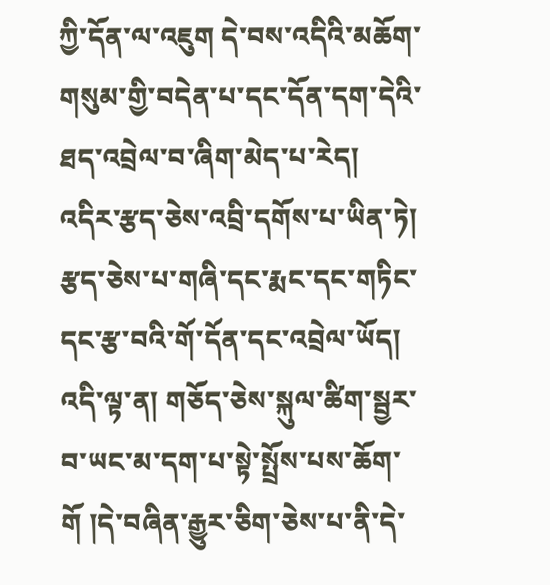ཀྱི་དོན་ལ་འཇུག དེ་བས་འདིའི་མཆོག་གསུམ་གྱི་བདེན་པ་དང་དོན་དག་དེའི་ཐད་འབྲེལ་བ་ཞིག་མེད་པ་རེད།
འདིར་རྩད་ཅེས་འབྲི་དགོས་པ་ཡིན་ཏེ། རྩད་ཅེས་པ་གཞི་དང་རྨང་དང་གཏིང་དང་རྩ་བའི་གོ་དོན་དང་འབྲེལ་ཡོད། འདི་ལྟ་ན། གཅོད་ཅེས་སྐུལ་ཚིག་སྦྱར་བ་ཡང་མ་དག་པ་སྟེ་སྤྲོས་པས་ཆོག་གོ །དེ་བཞིན་རྒྱུར་ཅིག་ཅེས་པ་ནི་དེ་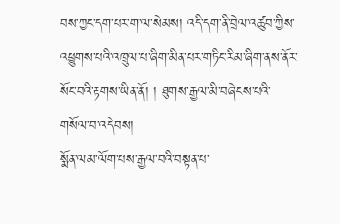བས་ཀྱང་དག་པར་ག་ལ་སེམས། འདི་དག་ནི་བྲེལ་འཚུབ་ཀྱིས་འཕྱུགས་པའི་འཁྲུལ་པ་ཞིག་མིན་པར་གཏིང་རིམ་ཞིག་ནས་ནོར་སོང་བའི་རྟགས་ཡིན་ནོ། ། ཐུགས་རྒྱལ་མི་བཞེངས་པའི་གསོལ་བ་འདེབས།
སྨོན་ལམ་ལོག་པས་རྒྱལ་བའི་བསྟན་པ་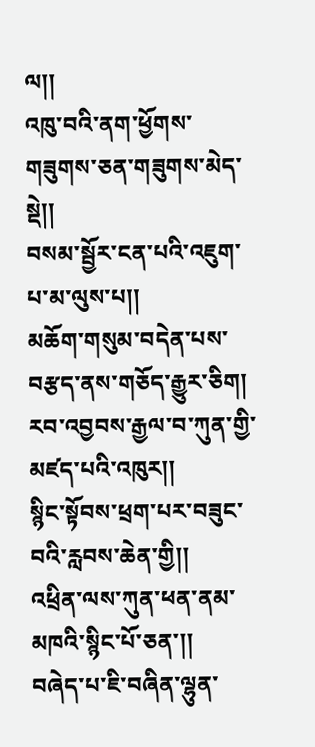ལ།།
འཁུ་བའི་ནག་ཕྱོགས་གཟུགས་ཅན་གཟུགས་མེད་སྡེ།།
བསམ་སྦྱོར་ངན་པའི་འཇུག་པ་མ་ལུས་པ།།
མཆོག་གསུམ་བདེན་པས་བརྩད་ནས་གཅོད་རྒྱུར་ཅིག།
རབ་འབྱབས་རྒྱལ་བ་ཀུན་གྱི་མཛད་པའི་འཁུར།།
སྙིང་སྟོབས་ཕྲག་པར་བཟུང་བའི་རླབས་ཆེན་གྱི།།
འཕྲིན་ལས་ཀུན་ཕན་ནམ་མཁའི་སྙིང་པོ་ཅན་།།
བཞེད་པ་ཇི་བཞིན་ལྷུན་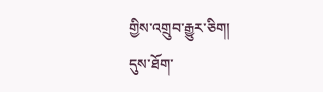གྱིས་འགྲུབ་རྒྱུར་ཅིག།
དུས་ཐོག་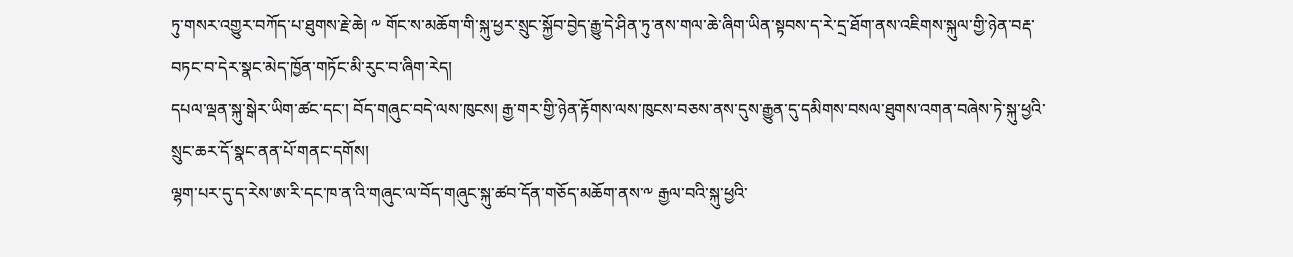ཏུ་གསར་འགྱུར་བཀོད་པ་ཐུགས་རྗེ་ཆེ། ༸ གོང་ས་མཆོག་གི་སྐུ་ཕྱར་སྲུང་སྐྱོབ་བྱེད་རྒྱུ་དེ་ཤིན་ཏུ་ནས་གལ་ཆེ་ཞིག་ཡིན་སྟབས་ད་རེ་དྲ་ཐོག་ནས་འཇིགས་སྐུལ་གྱི་ཉེན་བརྡ་བཏང་བ་དེར་སྣང་མེད་ཁྱོན་གཏོང་མི་རུང་བ་ཞིག་རེད།
དཔལ་ལྡན་སྐུ་སྒེར་ཡིག་ཚང་དང་། བོད་གཞུང་བདེ་ལས་ཁུངས། རྒྱ་གར་གྱི་ཉེན་རྟོགས་ལས་ཁུངས་བཅས་ནས་དུས་རྒྱུན་དུ་དམིགས་བསལ་ཐུགས་འགན་བཞེས་ཏེ་སྐུ་ཕྱའི་སྲུང་ཆར་དོ་སྣང་ནན་པོ་གནང་དགོས།
ལྷག་པར་དུ་ད་རེས་ཨ་རི་དང་ཁ་ན་འི་གཞུང་ལ་བོད་གཞུང་སྐུ་ཚབ་དོན་གཅོད་མཆོག་ནས་༸ རྒྱལ་བའི་སྐུ་ཕྱའི་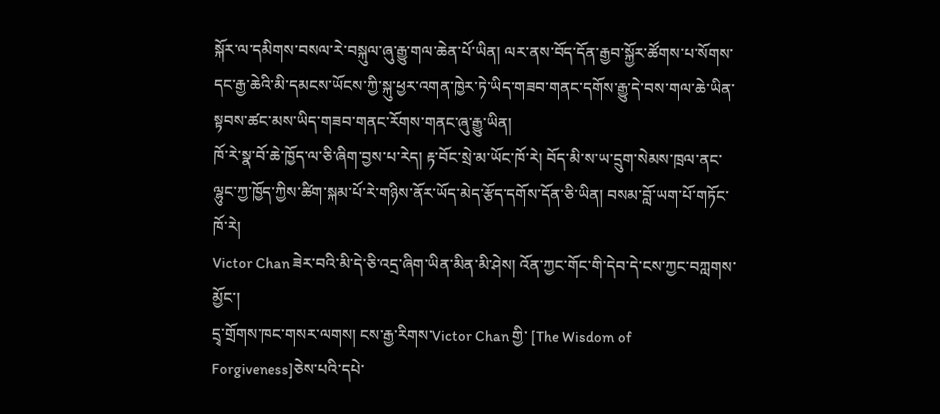སྐོར་ལ་དམིགས་བསལ་རེ་བསྐུལ་ཞུ་རྒྱུ་གལ་ཆེན་པོ་ཡིན། ལར་ནས་བོད་དོན་རྒྱབ་སྐྱོར་ཚོགས་པ་སོགས་དང་རྒྱ་ཆེའི་མི་དམངས་ཡོངས་ཀྱི་སྐུ་ཕྱར་འགན་ཁྱེར་ཏེ་ཡིད་གཟབ་གནང་དགོས་རྒྱུ་དེ་བས་གལ་ཆེ་ཡིན་སྟབས་ཚང་མས་ཡིད་གཟབ་གནང་རོགས་གནང་ཞུ་རྒྱུ་ཡིན།
ཁོ་རེ་སྣ་བོ་ཆེ་ཁྱོད་ལ་ཅི་ཞིག་བྱས་པ་རེད། རྟ་བོང་སྲེ་མ་ཡོང་ཁོ་རེ། བོད་མི་ས་ཡ་དྲུག་སེམས་ཁྲལ་ནང་ལྷུང་ཀྱ་ཁྱོད་ཀྱིས་ཚིག་སྐམ་པོ་རེ་གཉིས་ནོར་ཡོད་མེད་རྩོད་དགོས་དོན་ཅི་ཡིན། བསམ་བློ་ཡག་པོ་གཏོང་ཁོ་རེ།
Victor Chan ཟེར་བའི་མི་དེ་ཅི་འདྲ་ཞིག་ཡིན་མིན་མི་ཤེས། འོན་ཀྱང་གོང་གི་དེབ་དེ་ངས་ཀྱང་བཀླགས་མྱོང་།
དྲྭ་གྲོགས་ཁང་གསར་ལགས། ངས་རྒྱ་རིགས་Victor Chan གྱི་ [The Wisdom of Forgiveness]ཅེས་པའི་དཔེ་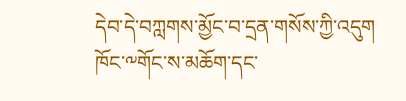དེབ་དེ་བཀླགས་མྱོང་བ་དྲན་གསོས་ཀྱི་འདུག ཁོང་༸གོང་ས་མཆོག་དང་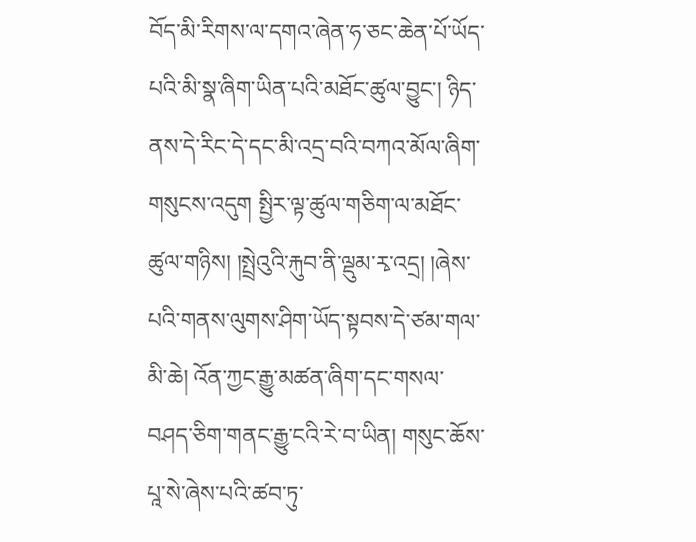བོད་མི་རིགས་ལ་དགའ་ཞེན་ཧ་ཅང་ཆེན་པོ་ཡོད་པའི་མི་སྣ་ཞིག་ཡིན་པའི་མཐོང་ཚུལ་བྱུང་། ཉིད་ནས་དེ་རིང་དེ་དང་མི་འདྲ་བའི་བཀའ་མོལ་ཞིག་གསུངས་འདུག སྤྱིར་ལྟ་ཚུལ་གཅིག་ལ་མཐོང་ཚུལ་གཉིས། །སྤྲེའུའི་རྐུབ་ནི་ལྡུམ་རྭ་འདྲ། །ཞེས་པའི་གནས་ལུགས་ཤིག་ཡོད་སྟབས་དེ་ཙམ་གལ་མི་ཆེ། འོན་ཀྱང་རྒྱུ་མཚན་ཞིག་དང་གསལ་བཤད་ཅིག་གནང་རྒྱུ་ངའི་རེ་བ་ཡིན། གསུང་ཆོས་པཱ་སེ་ཞེས་པའི་ཚབ་ཏུ་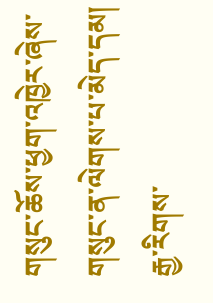གསུང་ཆོས་ཕྱག་འཁྱེར་ཞེས་གསུང་ན་ལེགས་པ་མེད་དམ།
རྒྱ་རིགས་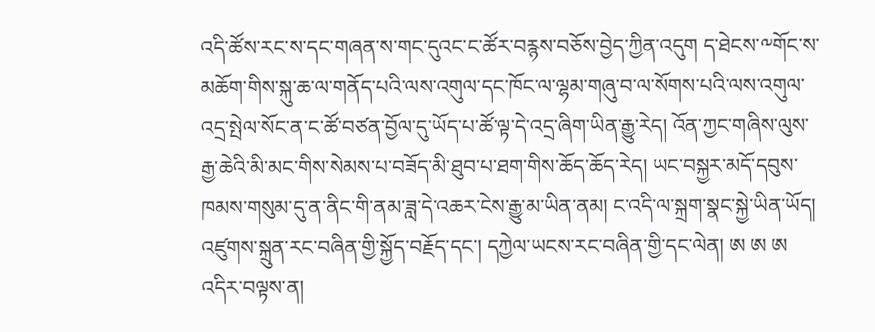འདི་ཚོས་རང་ས་དང་གཞན་ས་གང་དུའང་ང་ཚོར་བརྙས་བཅོས་བྱེད་ཀྱིན་འདུག ད་ཐེངས་༸གོང་ས་མཆོག་གིས་སྐུ་ཆ་ལ་གནོད་པའི་ལས་འགུལ་དང་ཁོང་ལ་ལྷམ་གཞུ་བ་ལ་སོགས་པའི་ལས་འགུལ་འདྲ་སྤེལ་སོང་ན་ང་ཚོ་བཙན་བྱོལ་དུ་ཡོད་པ་ཚོ་ལྟ་དེ་འདྲ་ཞིག་ཡིན་རྒྱུ་རེད། འོན་ཀྱང་གཞིས་ལུས་རྒྱ་ཆེའི་མི་མང་གིས་སེམས་པ་བཟོད་མི་ཐུབ་པ་ཐག་གིས་ཆོད་ཆོད་རེད། ཡང་བསྐྱར་མདོ་དབུས་ཁམས་གསུམ་དུ་ན་ནིང་གི་ནམ་ཟླ་དེ་འཆར་ངེས་རྒྱུ་མ་ཡིན་ནམ། ང་འདི་ལ་སྐྲག་སྣང་སྐྱེ་ཡིན་ཡོད།
འཛུགས་སྐྲུན་རང་བཞིན་གྱི་སྐྱོད་བརྗོད་དང་། དཀྱེལ་ཡངས་རང་བཞིན་གྱི་དང་ལེན། ཨ ཨ ཨ འདིར་བལྟས་ན།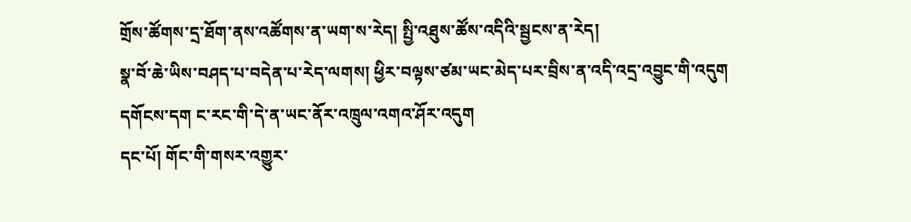གྲོས་ཚོགས་དྲ་ཐོག་ནས་འཚོགས་ན་ཡག་ས་རེད། སྤྱི་འཐུས་ཚོས་འདིའི་སྦྱངས་ན་རེད།
སྣ་བོ་ཆེ་ཡིས་བཤད་པ་བདེན་པ་རེད་ལགས། ཕྱིར་བལྟས་ཙམ་ཡང་མེད་པར་བྲིས་ན་འདི་འདྲ་འབྱུང་གི་འདུག
དགོངས་དག ང་རང་གི་དེ་ན་ཡང་ནོར་འཁྲུལ་འགའ་ཤོར་འདུག
དང་པོ། གོང་གི་གསར་འགྱུར་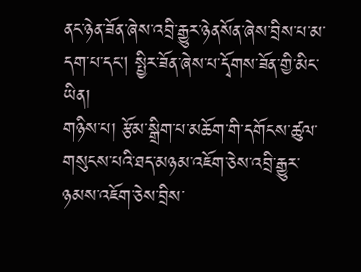ནང་ཉེན་ཟོན་ཞེས་འབྲི་རྒྱུར་ཉེནསོན་ཞེས་བྲིས་པ་མ་དག་པ་དང། སྤྱིར་ཟོན་ཞེས་པ་དྭོགས་ཟོན་གྱི་མིང་ཡིན།
གཉིས་པ། རྩོམ་སྒྲིག་པ་མཆོག་གི་དགོངས་ཚུལ་གསུངས་པའི་ཐད་མཉམ་འཇོག་ཅེས་འབྲི་རྒྱུར་ཉམས་འཇོག་ཅེས་བྲིས་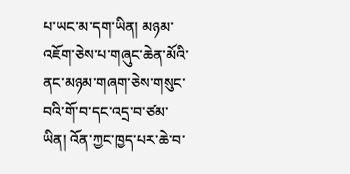པ་ཡང་མ་དག་ཡིན། མཉམ་འཇོག་ཅེས་པ་གཞུང་ཆེན་མོའི་ནང་མཉམ་གཞག་ཅེས་གསུང་བའི་གོ་བ་དང་འདྲ་བ་ཙམ་ཡིན། འོན་ཀྱང་ཁྱད་པར་ཆེ་བ་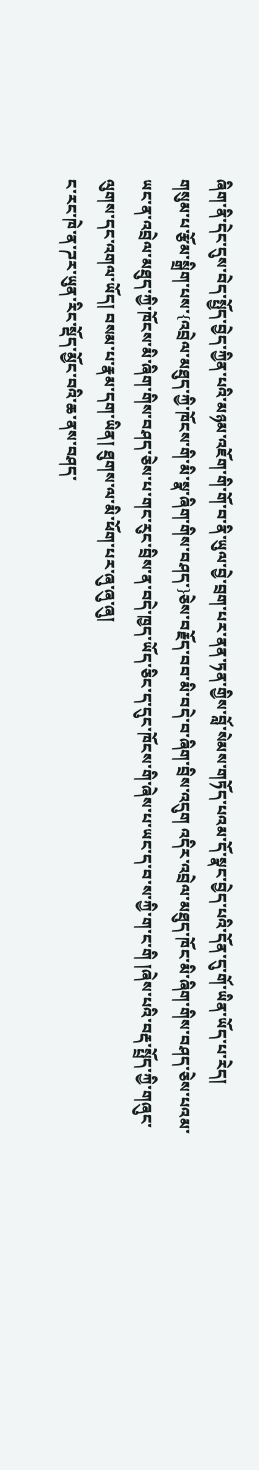ཞིག་ནི་དེང་དུས་བེད་སྤྱོད་བྱེད་ཀྱིན་པའི་མཉམ་འཇོག་གི་གོ་བ་ནི་ཡུལ་བྱེ་བྲག་པར་ནན་ཏན་གྱིས་བློ་སེམས་གཏོད་པའམ་དོ་སྣང་བྱེད་པའི་དོན་དུ་གོ་ཡིན་ཡོད་པ་རེད།
གསུམ་པ་རྩོམ་སྒྲིག་པས་{འབྲེལ་མཐུད་ཀྱི་ཁོངས་གི་མི་སྣ་ཞིག་གིས་བཤད་}ཅེས་བརྗོད་བབ་མི་བདེ་བ་ཞིག་བྲིས་འདུག འདིར་འབྲེལ་མཐུད་ཁོང་མི་ཞིག་གིས་བཤད་ཅེས་པའམ་ཡང་ན་འབྲེལ་མཐུད་ཀྱི་ཁོངས་མི་ཞིག་གིས་བཤད་ཅེས་པ་གང་རུང་བྲིས་ན་བདེ་ཁྱད་ཡོད་ཅིང་ད་དུང་ཁོངས་གི་ཞེས་པ་ཡང་ད་བ་ས་ཀྱི་ག་ང་གི །ཞེས་པའི་བརྡ་སྤྲོད་ཀྱི་གཞུང་ལུགས་དང་འགལ་ཡོད། བསམ་པ་རྣམ་དག་ཡིན། ཐུགས་ལ་མི་ཕོག་པར་ཞུ་ཞུ་ཞུ།
ང་རང་ཁེ་ན་ཌར་ཡུན་རིང་སྡོད་མྱོང་བའི་ཆ་ནས་བཤད་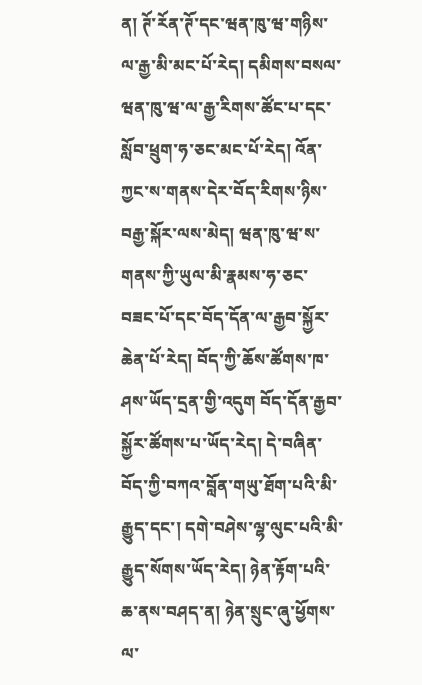ན། ཊོ་རོན་ཊོ་དང་ཝན་ཁུ་ཝ་གཉིས་ལ་རྒྱ་མི་མང་པོ་རེད། དམིགས་བསལ་ཝན་ཁུ་ཝ་ལ་རྒྱ་རིགས་ཚོང་པ་དང་སློབ་ཕྲུག་ཧ་ཅང་མང་པོ་རེད། འོན་ཀྱང་ས་གནས་དེར་བོད་རིགས་ཉིས་བརྒྱ་སྐོར་ལས་མེད། ཝན་ཁུ་ཝ་ས་གནས་ཀྱི་ཡུལ་མི་རྣམས་ཧ་ཅང་བཟང་པོ་དང་བོད་དོན་ལ་རྒྱབ་སྐྱོར་ཆེན་པོ་རེད། བོད་ཀྱི་ཆོས་ཚོགས་ཁ་ཤས་ཡོད་དྲན་གྱི་འདུག བོད་དོན་རྒྱབ་སྐྱོར་ཚོགས་པ་ཡོད་རེད། དེ་བཞིན་བོད་ཀྱི་བཀའ་བློན་གཡུ་ཐོག་པའི་མི་རྒྱུད་དང་། དགེ་བཤེས་ལྷ་ལུང་པའི་མི་རྒྱུད་སོགས་ཡོད་རེད། ཉེན་རྟོག་པའི་ཆ་ནས་བཤད་ན། ཉེན་སྲུང་ཞུ་ཕྱོགས་ལ་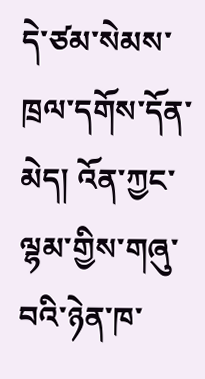དེ་ཙམ་སེམས་ཁྲལ་དགོས་དོན་མེད། འོན་ཀྱང་ལྷམ་གྱིས་གཞུ་བའི་ཉེན་ཁ་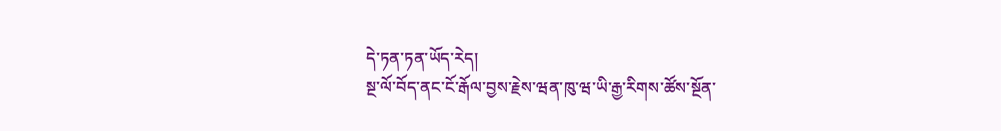དེ་ཏན་ཏན་ཡོད་རེད།
སྔ་ལོ་བོད་ནང་ངོ་རྒོལ་བྱས་རྗེས་ཝན་ཁུ་ཝ་ཡི་རྒྱ་རིགས་ཚོས་སྔོན་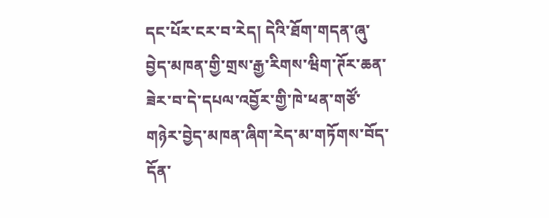དང་པོར་ངར་བ་རེད། དེའི་ཐོག་གདན་ཞུ་བྱེད་མཁན་གྱི་གྲས་རྒྱ་རིགས་ཝིག་ཊོར་ཆན་ཟེར་བ་དེ་དཔལ་འབྱོར་གྱི་ཁེ་ཕན་གཙོ་གཉེར་བྱེད་མཁན་ཞིག་རེད་མ་གཏོགས་བོད་དོན་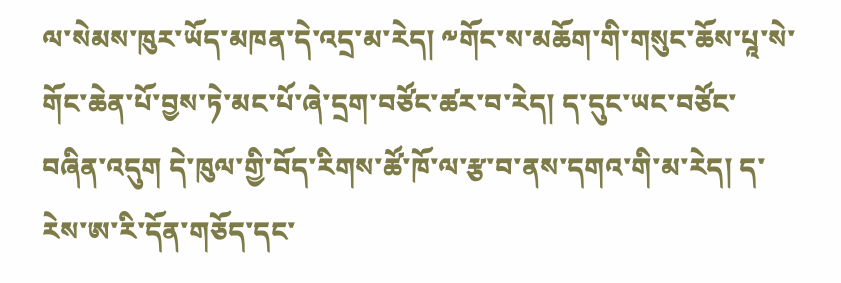ལ་སེམས་ཁུར་ཡོད་མཁན་དེ་འདྲ་མ་རེད། ༸གོང་ས་མཆོག་གི་གསུང་ཆོས་པཱ་སེ་གོང་ཆེན་པོ་བྱས་ཏེ་མང་པོ་ཞེ་དྲག་བཙོང་ཚར་བ་རེད། ད་དུང་ཡང་བཙོང་བཞིན་འདུག དེ་ཁུལ་གྱི་བོད་རིགས་ཚོ་ཁོ་ལ་རྩ་བ་ནས་དགའ་གི་མ་རེད། ད་རེས་ཨ་རི་དོན་གཅོད་དང་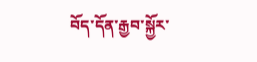བོད་དོན་རྒྱབ་སྐྱོར་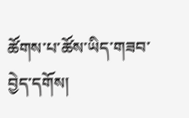ཚོགས་པ་ཚོས་ཡིད་གཟབ་བྱེད་དགོས།